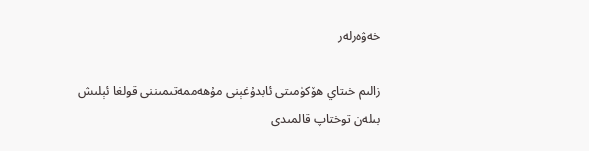خەۋەرلەر

زالىم خىتاي ھۆكۈمىتى ئابدۇغېنى مۇھەممەتىمىننى قولغا ئېلىش بىلەن توختاپ قالمىدى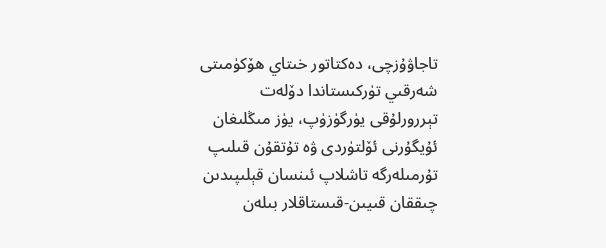تاجاۋۇزچى، دەكتاتور خىتاي ھۆكۈمىتى شەرقىي تۈركىستاندا دۆلەت تېررورلۇقى يۈرگۈزۈپ، يۈز مىڭلىغان ئۇيگۇرنى ئۆلتۈردى ۋە تۇتقۇن قىلىپ تۇرمىلەرگە تاشلاپ ئىنسان قېلىپىدىن چىققان قىيىن-قىستاقلار بىلەن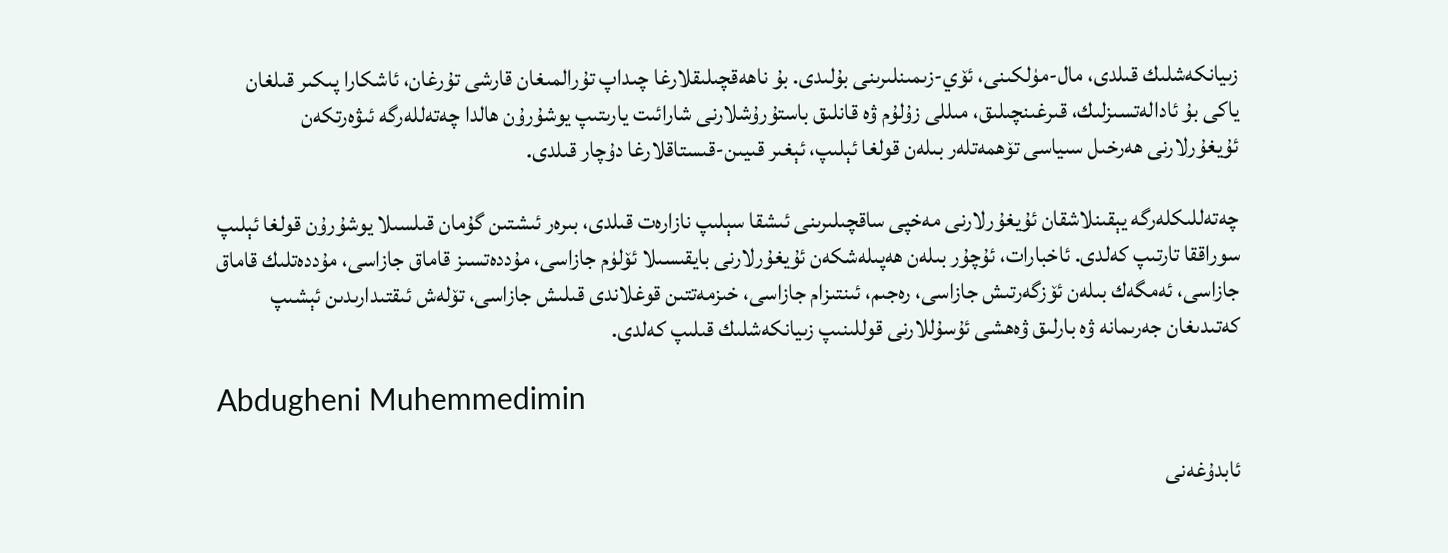زىيانكەشلىك قىلدى، مال-مۈلكىنى، ئۆي-زىمىنلىرىنى بۇلىدى. بۇ ناھەقچىلىقلارغا چىداپ تۇرالمىغان قارشى تۇرغان، ئاشكارا پىكىر قىلغان ياكى بۇ ئادالەتسىزلىك، قىرغىنچىلىق، مىللى زۇلۇم ۋە قانلىق باستۇرۇشلارنى شارائىت يارىتىپ يوشۇرۇن ھالدا چەتەللەرگە ئىۋەرتكەن ئۇيغۇرلارنى ھەرخىل سىياسى تۆھمەتلەر بىلەن قولغا ئېلىپ، ئېغىر قىيىن-قىستاقلارغا دۇچار قىلدى.

چەتەللىكلەرگە يېقىنلاشقان ئۇيغۇرلارنى مەخپى ساقچىلىرىنى ئىشقا سېلىپ نازارەت قىلدى، بىرەر ئىشتىن گۇمان قىلسىلا يوشۇرۇن قولغا ئېلىپ سوراققا تارتىپ كەلدى. ئاخبارات، ئۇچۇر بىلەن ھەپىلەشكەن ئۇيغۇرلارنى بايقىسىلا ئۆلۈم جازاسى، مۇددەتسىز قاماق جازاسى، مۇددەتلىك قاماق جازاسى، ئەمگەك بىلەن ئۆزگەرتىش جازاسى، رەجىم، ئىنتىزام جازاسى، خىزمەتتىن قوغلاندى قىلىش جازاسى، تۆلەش ئىقتىدارىدىن ئېشىپ كەتىدىغان جەرىمانە ۋە بارلىق ۋەھشى ئۇسۇللارنى قوللىنىپ زىيانكەشلىك قىلىپ كەلدى.

Abdugheni Muhemmedimin

ئابدۇغەنى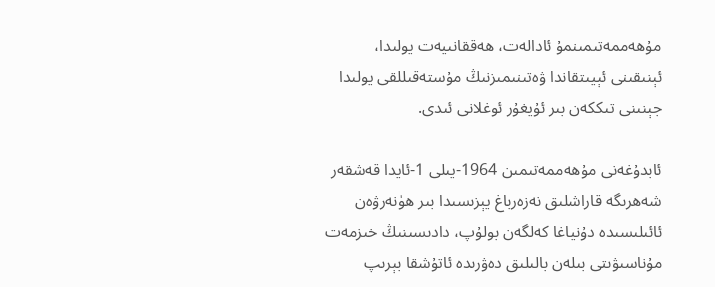مۇھەممەتىمىنمۇ ئادالەت، ھەققانىيەت يولىدا، ئېنىقىنى ئېيىتقاندا ۋەتىنىمىزنىڭ مۇستەقىللقى يولىدا جېنىنى تىككەن بىر ئۇيغۇر ئوغلانى ئىدى.

ئابدۇغەنى مۇھەممەتىمىن 1964-يىلى 1-ئايدا قەشقەر شەھرىگە قاراشلىق نەزەرباغ يېزىسىدا بىر ھۈنەرۋەن ئائىلىسىدە دۇنياغا كەلگەن بولۇپ، دادىسىنىڭ خىزمەت مۇناسىۋىتى بىلەن بالىلىق دەۋرىدە ئاتۇشقا بېرىپ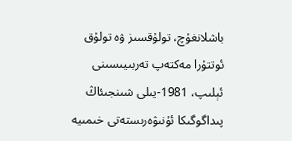باشلانغۇچ، تولۇقسىز ۋە تولۇق ئوتتۇرا مەكتەپ تەربىيىسىنى ئېلىپ، 1981-يىلى شىنجىئاڭ پىداگوگىكا ئۇنىۋەرىستەتى خىمىيە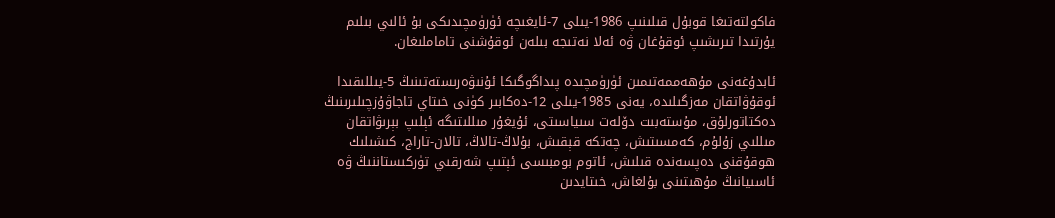فاكولتەتىغا قوبۇل قىلىنىپ 1986-يىلى 7-ئايغىچە ئۈرۈمچىدىكى بۇ ئالىي بىلىم يۇرتىدا تىرىشىپ ئوقۇغان ۋە ئەلا نەتىجە بىلەن ئوقۇشنى تاماملىغان.

ئابدۇغەنى مۇھەممەتىمىن ئۈرۈمچىدە پىداگوگىكا ئۇنىۋەرىستەتىنىڭ 5-يىللىقىدا ئوقۇۋاتقان مەزگىلىدە، يەنى 1985-يىلى 12-دەكابىر كۈنى خىتاي تاجاۋۇزچىلىرىنىڭ دەكتاتورلۇق، مۇستەبىت دۆلەت سىياسىتى، ئۇيغۇر مىللىتىگە ئېلىپ بېرىۋاتقان مىللىي زۇلۇم، كەمسىتىش، چەتكە قېقىش، بۇلاڭ-تالاڭ، تالان-تاراج، كىشىلىك ھوقۇقنى دەپسەندە قىلىش، ئاتوم بومبىسى ئېتىپ شەرقىي تۈركىستاننىڭ ۋە ئاسىيانىڭ مۇھىتىنى بۇلغاش، خىتايدىن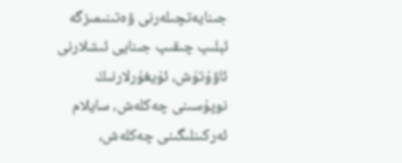جىنايەتچىلەرنى ۋەتىنىمىزگە ئېلىپ چىقىپ جىنايى ئىشلارنى ئاۋۇتۇش، ئۇيغۇرلارنىڭ نوپۇسىنى چەكلەش، سايلام ئەركىنلىگىنى چەكلەش،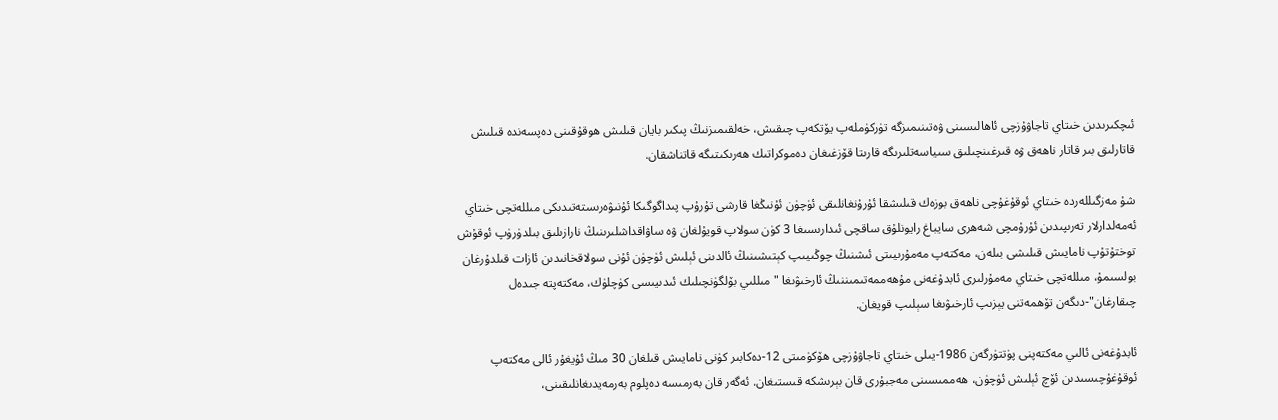ئىچكىرىدىن خىتاي تاجاۋۇزچى ئاھالىسىنى ۋەتىنىمىزگە تۈركۈملەپ يۆتكەپ چىقىش، خەلقىمىزنىڭ پىكىر بايان قىلىش ھوقۇقىنى دەپسەندە قىلىش قاتارلىق بىر قاتار ناھەق ۋە قىرغىنچىلىق سىياسەتلىرىگە قارىتا قۆزغىغان دەموكراتىك ھەرىكىتىگە قاتناشقان.

شۇ مەزگىللەردە خىتاي ئوقۇغۇچى ناھەق بوزەك قىلىشقا ئۇرۇنغانلىقى ئۈچۈن ئۇنىڭغا قارشى تۇرۇپ پىداگوگىكا ئۇنىۋەرىستەتىدىكى مىللەتچى خىتاي ئەمەلدارلار تەرىپىدىن ئۇرۇمچى شەھرى سايباغ رايونلۇق ساقچى ئىدارىسىغا 3 كۈن سولاپ قويۇلغان ۋە ساۋاقداشلىرىنىڭ نارازىلىق بىلدۈرۈپ ئوقۇش توختۇتۇپ نامايىش قىلىشى بىلەن، مەكتەپ مەمۇرىيىتى ئىشنىڭ چوڭىيىپ كېتىشىنىڭ ئالدىنى ئېلىش ئۈچۈن ئۇنى سولاقخانىدىن ئازات قىلدۇرغان بولسىمۇ، مىللەتچى خىتاي مەمۇرلىرى ئابدۇغەنى مۇھەممەتىمىننىڭ ئارخىۋىغا "مىللىي بۆلگۈنچىلىك ئىدىيىسى كۈچلۈك، مەكتەپتە جىدەل چىقارغان"-دىگەن تۆھمەتنى يېزىپ ئارخىۋىغا سېلىپ قويغان.

ئابدۇغەنى ئالىي مەكتەپنى پۈتتۈرگەن 1986-يىلى خىتاي تاجاۋۇزچى ھۆكۈمىتى 12-دەكابىر كۈنى نامايىش قىلغان 30 مىڭ ئۇيغۇر ئالى مەكتەپ ئوقۇغۇچىسىدىن ئۆچ ئېلىش ئۈچۈن، ھەممىسىنى مەجبۇرى قان بېرىشكە قىستىغان. ئەگەر قان بەرمىسە دەپلوم بەرمەيدىغانلىقىنى،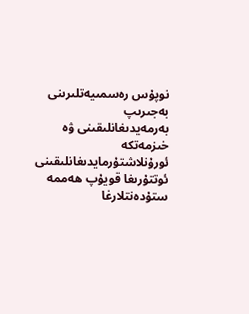نوپۇس رەسمىيەتلىرىنى بەجىرىپ بەرمەيدىغانلىقىنى ۋە خىزمەتكە ئورۇنلاشتۇرمايدىغانلىقىنى ئوتتۇرىغا قويۇپ ھەممە ستۇدەنتلارغا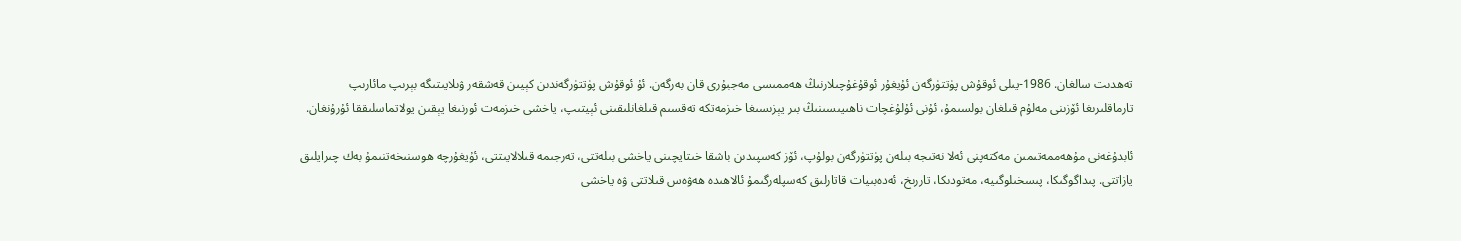تەھدىت سالغان. 1986-يىلى ئوقۇش پۈتتۈرگەن ئۇيغۇر ئوقۇغۇچىلارنىڭ ھەممىسى مەجبۇرى قان بەرگەن. ئۇ ئوقۇش پۈتتۈرگەندىن كېيىن قەشقەر ۋىلايىتىگە بېرىپ مائارىپ تارماقلىرىغا ئۆزىنى مەلۇم قىلغان بولسىمۇ، ئۇنى ئۇلۇغچات ناھىيىسىنىڭ بىر يېزىسىغا خىزمەتكە تەقسىم قىلغانلىقىنى ئېيتىپ، ياخشى خىزمەت ئورنىغا يېقىن يولاتماسلىققا ئۇرۇنغان.

ئابدۇغەنى مۇھەممەتىمىن مەكتەپنى ئەلا نەتىجە بىلەن پۈتتۈرگەن بولۇپ، ئۆز كەسپىدىن باشقا خىتايچىنى ياخشى بىلەتتى، تەرجىمە قىلالايىتتى، ئۇيغۇرچە ھوسنىخەتنىمۇ بەك چىرايلىق يازاتتى. پىداگوگىكا، پىسخىلوگىيە، مەتودىكا، تاررىخ، ئەدەبىيات قاتارلىق كەسپلەرگىمۇ ئالاھىدە ھەۋەس قىلاتتى ۋە ياخشى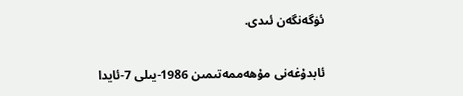ئۈگەنگەن ئىدى.

ئابدۇغەنى مۇھەممەتىمىن 1986-يىلى 7-ئايدا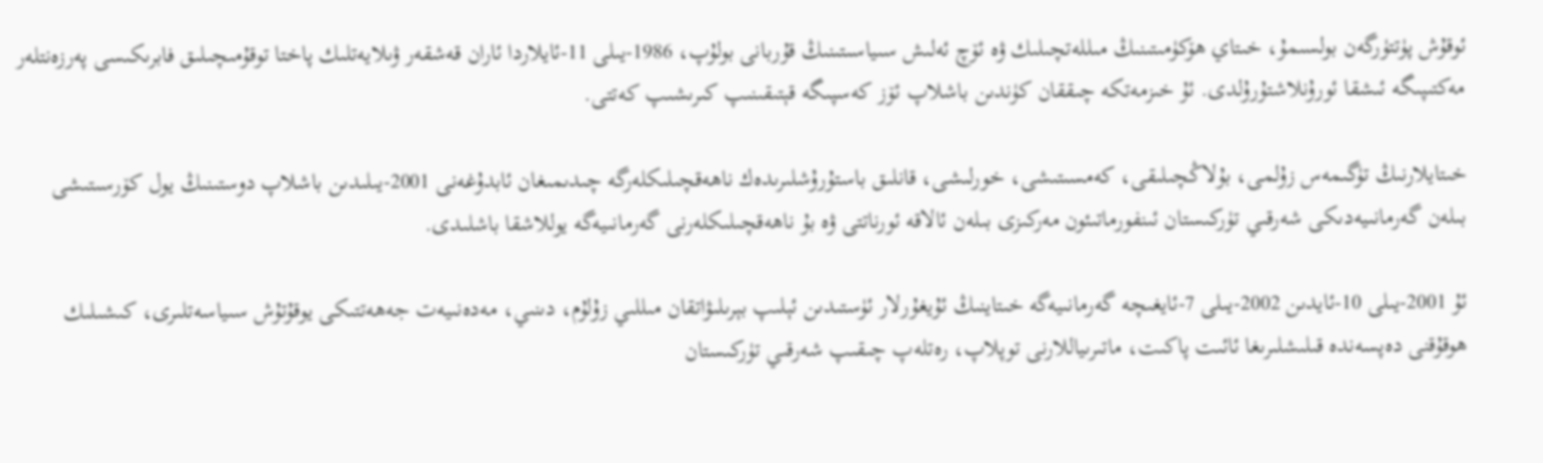ئوقۇش پۈتتۈرگەن بولسىمۇ، خىتاي ھۆكۈمىتىنىڭ مىللەتچىلىك ۋە ئۆچ ئەلىش سىياسىتىنىڭ قۇربانى بولۇپ، 1986-يىلى 11-ئايلاردا ئاران قەشقەر ۋىلايەتلىك پاختا توقۇمىچىلىق فابرىكىسى پەرزەنتلەر مەكتىپىگە ئىشقا ئورۇنلاشتۇرۇلدى. ئۇ خىزمەتكە چىققان كۈندىن باشلاپ ئۆز كەسپىگە قېتىقىنىپ كىرىشىپ كەتتى.

خىتايلارنىڭ تۈگىمەس زۇلمى، بۇلاڭچىلىقى، كەمسىتىشى، خورلىشى، قانلىق باستۇرۇشلىرىدەك ناھەقچىلىكلەرگە چىدىمىغان ئابدۇغەنى 2001-يىلىدىن باشلاپ دوستىنىڭ يول كۆرسىتىشى بىلەن گەرمانىيەدىكى شەرقىي تۈركىستان ئىنفورماتىئون مەركىزى بىلەن ئالاقە ئورناتتى ۋە بۇ ناھەقچىلىكلەرنى گەرمانىيەگە يوللاشقا باشلىدى.

ئۇ 2001-يىلى 10-ئايدىن 2002-يىلى 7-ئايغىچە گەرمانىيەگە خىتاينىڭ ئۇيغۇرلار ئۈستىدىن ئېلىپ بېرىلىۋاتقان مىللىي زۇلۇم، دىنىي، مەدەنىيەت جەھەتتىكى يوقۇتۇش سىياسەتلىرى، كىشىلىك ھوقۇقنى دەپسەندە قىلىشلىرىغا ئائىت پاكىت، ماتىرىياللارنى توپلاپ، رەتلەپ چىقىپ شەرقىي تۈركىستان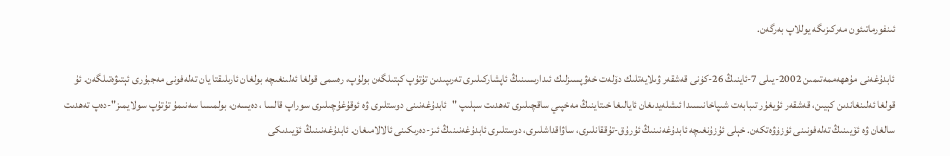ئىنفورماتىئون مەركىزىگە يوللاپ بەرگەن.

ئابدۇغەنى مۇھھەممەتىمىن 2002-يىلى 7-ئاينىڭ 26-كۈنى قەشقەر ۋىلايەتلىك دۆلەت خەۋپسىزلىك ئىدارىسىنىڭ ئاپشاركىلىرى تەرىپىدىن تۇتۇپ كېتىلگەن بولۇپ، رەسمى قولغا ئەلىنغىچە بولغان ئارىلىقتا يان تەلەفونى مەجبۇرى ئېتىۋەتىلگەن. ئۇ قولغا ئەلىنغاندىن كېيىن، قەشقەر ئۇيغۇر تىبابەت شىپاخانىسىدا ئىشلەيدىغان ئايالىغا خىتاينىڭ مەخپىي ساقچىلىرى تەھدىت سېلىپ "ئابدۇغەنىنى دوستلىرى ۋە ئوقۇغۇچىلىرى سوراپ قالسا ، دەيسەن، بولمىسا سەنىمۇ تۇتۇپ سولايمىز"-دەپ تەھدىت سالغان ۋە ئۆيىنىڭ تەلەفونىنى ئۈزۈۋەتكەن. خېلى ئۇزۇنغىچە ئابدۇغەنىنىڭ ئۇرۇق-تۇققانلىرى، ساۋاقداشلىرى، دوستلىرى ئابدۇغەنىنىڭ ئىز-دەرىكىنى ئالالامىغان. ئابدۇغەنىنىڭ ئۆيىدىكى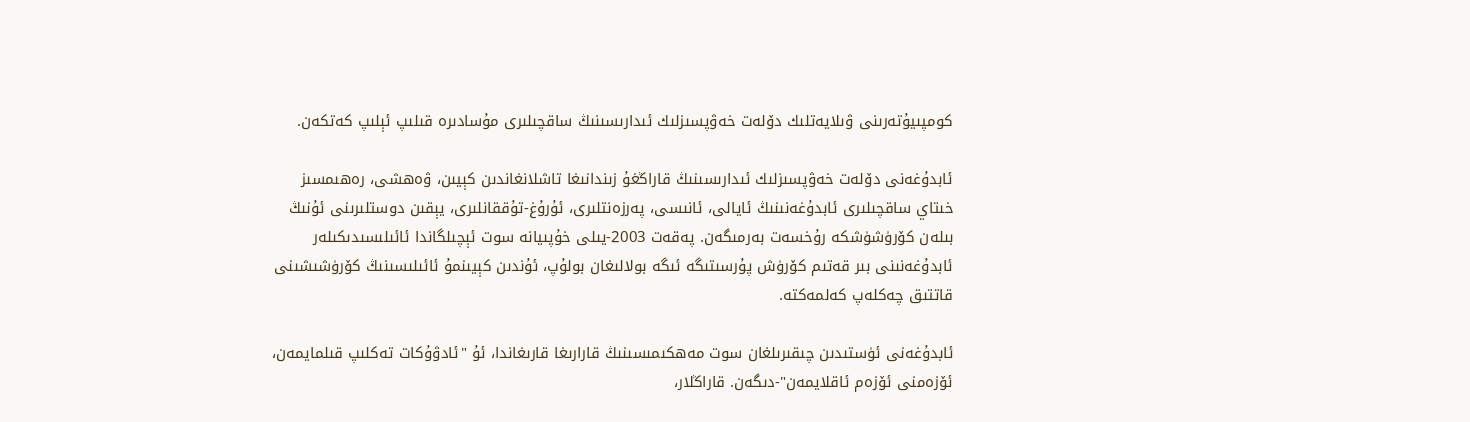كومپىيۇتەرىنى ۋىلايەتلىك دۆلەت خەۋپسىزلىك ئىدارىسىنىڭ ساقچىلىرى مۇسادىرە قىلىپ ئېلىپ كەتكەن.

ئابدۇغەنى دۆلەت خەۋپسىزلىك ئىدارىسىنىڭ قاراڭغۇ زىندانىغا تاشلانغاندىن كېيىن، ۋەھشى، رەھىمسىز خىتاي ساقچىلىرى ئابدۇغەنىنىڭ ئايالى، ئانىسى، پەرزەنتلىرى، ئۇرۇغ-تۇققانلىرى، يېقىن دوستلىرىنى ئۇنىڭ بىلەن كۆرۈشۈشكە رۇخسەت بەرمىگەن. پەقەت 2003-يىلى خۇپىيانە سوت ئېچىلگاندا ئائىلىسىدىكىلەر ئابدۇغەنىنى بىر قەتىم كۆرۈش پۇرسىتىگە ئىگە بولالىغان بولۇپ، ئۇندىن كېيىنمۇ ئائىلىسىنىڭ كۆرۈشىشىنى قاتتىق چەكلەپ كەلمەكتە.

ئابدۇغەنى ئۈستىدىن چىقىرىلغان سوت مەھكىمىسىنىڭ قارارىغا قارىغاندا، ئۇ "ئادۋۇكات تەكلىپ قىلمايمەن، ئۆزەمنى ئۆزەم ئاقلايمەن"-دىگەن. قاراڭلار،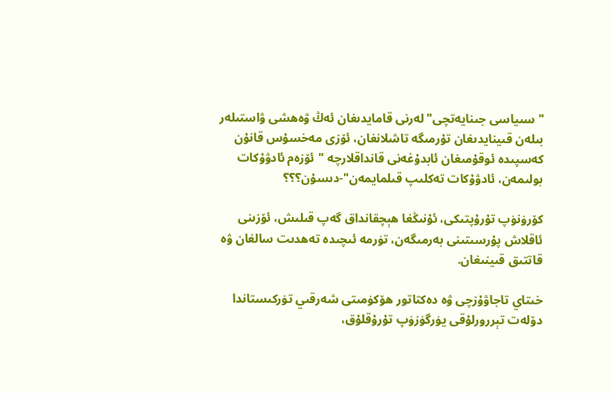"سىياسى جىنايەتچى" لەرنى قامايدىغان ئەڭ ۋەھشى ۋاستىلەر بىلەن قىينايدىغان تۇرمىگە تاشلانغان، ئۆزى مەخسۇس قانۇن كەسپىدە ئوقۇمىغان ئابدۇغەنى قانداقلارچە "ئۆزەم ئادۋۇكات بولىمەن، ئادۋۇكات تەكلىپ قىلمايمەن"-دىسۇن؟؟؟

كۆرۈنۈپ تۇرۇپتىكى، ئۇنىڭغا ھېچقانداق گەپ قىلىش، ئۆزىنى ئاقلاش پۇرسىتىنى بەرمىگەن، تۈرمە ئىچىدە تەھدىت سالغان ۋە قاتتىق قىينىغان.

خىتاي تاجاۋۇزچى ۋە دەكتاتور ھۆكۈمىتى شەرقىي تۈركىستاندا دۆلەت تېررورلۇقى يۈرگۈزۈپ تۇرۇقلۇق،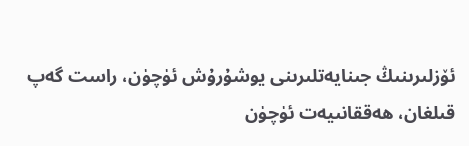ئۆزلىرىنىڭ جىنايەتلىرىنى يوشۇرۇش ئۈچۈن، راست گەپ قىلغان، ھەققانىيەت ئۈچۈن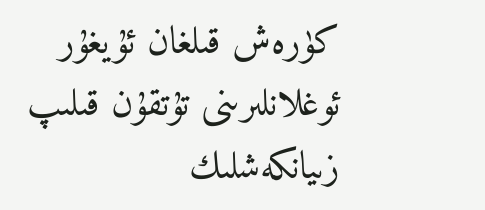كۈرەش قىلغان ئۇيغۇر ئوغلانلىرىنى تۇتقۇن قىلىپ زىيانكەشلىك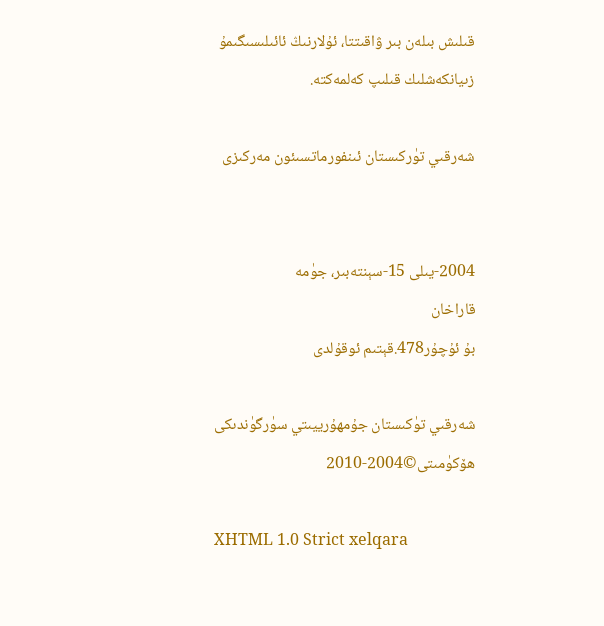قىلىش بىلەن بىر ۋاقىتتا، ئۇلارنىڭ ئائىلىسىگىمۇ زىيانكەشلىك قىلىپ كەلمەكتە.

شەرقىي تۈركىستان ئىنفورماتسىئون مەركىزى


2004-يىلى 15-سېنتەبىر، جۈمە
قاراخان
بۇ ئۇچۇر478.قېتىم ئوقۇلدى

شەرقىي تۈكىستان جۇمھۇرييىتي سۈرگۈندىكى ھۆكۈمىتى©2004-2010

XHTML 1.0 Strict xelqara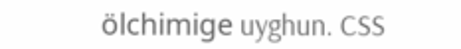ölchimige uyghun. CSS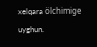xelqara ölchimige uyghun.